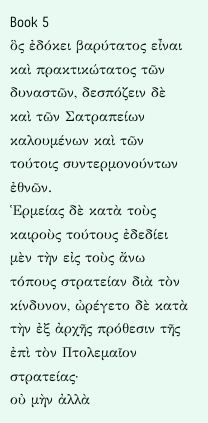Book 5
ὃς ἐδόκει βαρύτατος εἶναι καὶ πρακτικώτατος τῶν δυναστῶν, δεσπόζειν δὲ καὶ τῶν Σατραπείων καλουμένων καὶ τῶν τούτοις συντερμονούντων ἐθνῶν.
Ἑρμείας δὲ κατὰ τοὺς καιροὺς τούτους ἐδεδίει μὲν τὴν εἰς τοὺς ἄνω τόπους στρατείαν διὰ τὸν κίνδυνον, ὠρέγετο δὲ κατὰ τὴν ἐξ ἀρχῆς πρόθεσιν τῆς ἐπὶ τὸν Πτολεμαῖον στρατείας·
οὐ μὴν ἀλλὰ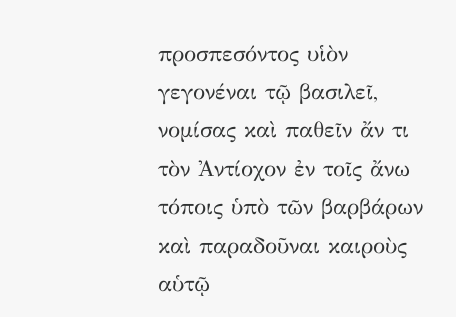προσπεσόντος υἱὸν γεγονέναι τῷ βασιλεῖ, νομίσας καὶ παθεῖν ἄν τι τὸν Ἀντίοχον ἐν τοῖς ἄνω τόποις ὑπὸ τῶν βαρβάρων καὶ παραδοῦναι καιροὺς αὑτῷ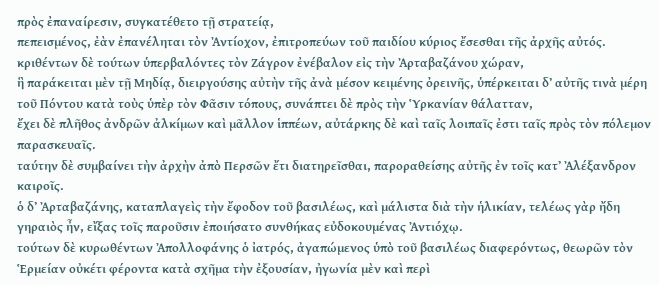πρὸς ἐπαναίρεσιν, συγκατέθετο τῇ στρατείᾳ,
πεπεισμένος, ἐὰν ἐπανέληται τὸν Ἀντίοχον, ἐπιτροπεύων τοῦ παιδίου κύριος ἔσεσθαι τῆς ἀρχῆς αὐτός.
κριθέντων δὲ τούτων ὑπερβαλόντες τὸν Ζάγρον ἐνέβαλον εἰς τὴν Ἀρταβαζάνου χώραν,
ἣ παράκειται μὲν τῇ Μηδίᾳ, διειργούσης αὐτὴν τῆς ἀνὰ μέσον κειμένης ὀρεινῆς, ὑπέρκειται δʼ αὐτῆς τινὰ μέρη τοῦ Πόντου κατὰ τοὺς ὑπὲρ τὸν Φᾶσιν τόπους, συνάπτει δὲ πρὸς τὴν Ὑρκανίαν θάλατταν,
ἔχει δὲ πλῆθος ἀνδρῶν ἀλκίμων καὶ μᾶλλον ἱππέων, αὐτάρκης δὲ καὶ ταῖς λοιπαῖς ἐστι ταῖς πρὸς τὸν πόλεμον παρασκευαῖς.
ταύτην δὲ συμβαίνει τὴν ἀρχὴν ἀπὸ Περσῶν ἔτι διατηρεῖσθαι, παροραθείσης αὐτῆς ἐν τοῖς κατʼ Ἀλέξανδρον καιροῖς.
ὁ δʼ Ἀρταβαζάνης, καταπλαγεὶς τὴν ἔφοδον τοῦ βασιλέως, καὶ μάλιστα διὰ τὴν ἡλικίαν, τελέως γὰρ ἤδη γηραιὸς ἦν, εἴξας τοῖς παροῦσιν ἐποιήσατο συνθήκας εὐδοκουμένας Ἀντιόχῳ.
τούτων δὲ κυρωθέντων Ἀπολλοφάνης ὁ ἰατρός, ἀγαπώμενος ὑπὸ τοῦ βασιλέως διαφερόντως, θεωρῶν τὸν Ἑρμείαν οὐκέτι φέροντα κατὰ σχῆμα τὴν ἐξουσίαν, ἠγωνία μὲν καὶ περὶ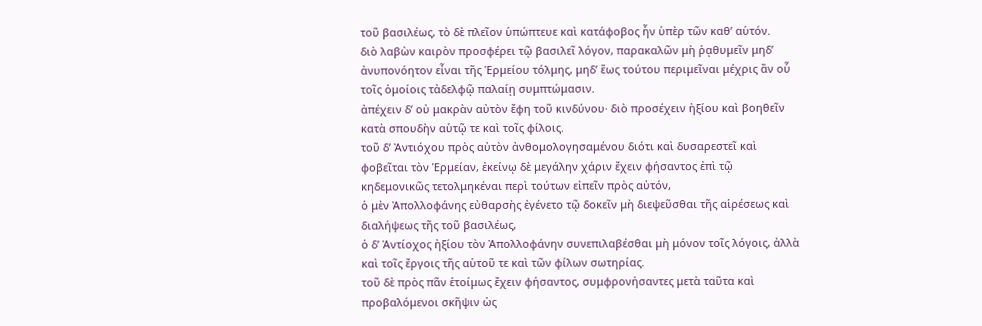τοῦ βασιλέως, τὸ δὲ πλεῖον ὑπώπτευε καὶ κατάφοβος ἦν ὑπὲρ τῶν καθʼ αὑτόν.
διὸ λαβὼν καιρὸν προσφέρει τῷ βασιλεῖ λόγον, παρακαλῶν μὴ ῥᾳθυμεῖν μηδʼ ἀνυπονόητον εἶναι τῆς Ἑρμείου τόλμης, μηδʼ ἕως τούτου περιμεῖναι μέχρις ἂν οὗ τοῖς ὁμοίοις τἀδελφῷ παλαίῃ συμπτώμασιν.
ἀπέχειν δʼ οὐ μακρὰν αὐτὸν ἔφη τοῦ κινδύνου· διὸ προσέχειν ἠξίου καὶ βοηθεῖν κατὰ σπουδὴν αὑτῷ τε καὶ τοῖς φίλοις.
τοῦ δʼ Ἀντιόχου πρὸς αὐτὸν ἀνθομολογησαμένου διότι καὶ δυσαρεστεῖ καὶ φοβεῖται τὸν Ἑρμείαν, ἐκείνῳ δὲ μεγάλην χάριν ἔχειν φήσαντος ἐπὶ τῷ κηδεμονικῶς τετολμηκέναι περὶ τούτων εἰπεῖν πρὸς αὐτόν,
ὁ μὲν Ἀπολλοφάνης εὐθαρσὴς ἐγένετο τῷ δοκεῖν μὴ διεψεῦσθαι τῆς αἱρέσεως καὶ διαλήψεως τῆς τοῦ βασιλέως,
ὁ δʼ Ἀντίοχος ἠξίου τὸν Ἀπολλοφάνην συνεπιλαβέσθαι μὴ μόνον τοῖς λόγοις, ἀλλὰ καὶ τοῖς ἔργοις τῆς αὑτοῦ τε καὶ τῶν φίλων σωτηρίας.
τοῦ δὲ πρὸς πᾶν ἑτοίμως ἔχειν φήσαντος, συμφρονήσαντες μετὰ ταῦτα καὶ προβαλόμενοι σκῆψιν ὡς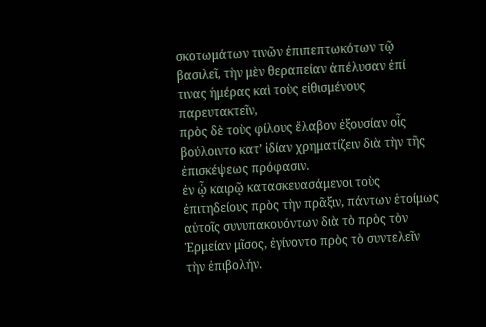σκοτωμάτων τινῶν ἐπιπεπτωκότων τῷ βασιλεῖ, τὴν μὲν θεραπείαν ἀπέλυσαν ἐπί τινας ἡμέρας καὶ τοὺς εἰθισμένους παρευτακτεῖν,
πρὸς δὲ τοὺς φίλους ἔλαβον ἐξουσίαν οἷς βούλοιντο κατʼ ἰδίαν χρηματίζειν διὰ τὴν τῆς ἐπισκέψεως πρόφασιν.
ἐν ᾧ καιρῷ κατασκευασάμενοι τοὺς ἐπιτηδείους πρὸς τὴν πρᾶξιν, πάντων ἑτοίμως αὐτοῖς συνυπακουόντων διὰ τὸ πρὸς τὸν Ἑρμείαν μῖσος, ἐγίνοντο πρὸς τὸ συντελεῖν τὴν ἐπιβολήν.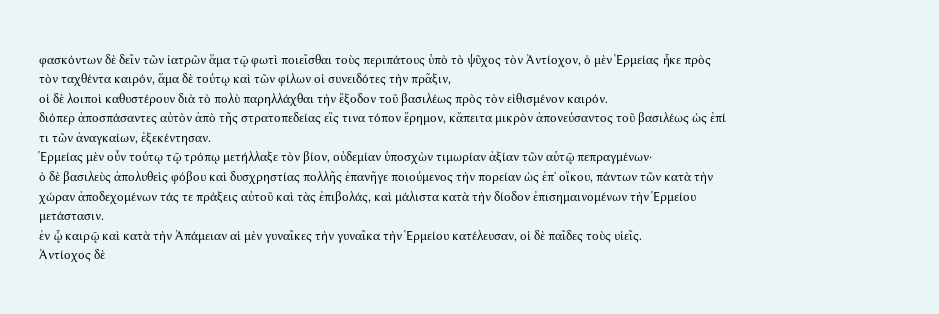φασκόντων δὲ δεῖν τῶν ἰατρῶν ἅμα τῷ φωτὶ ποιεῖσθαι τοὺς περιπάτους ὑπὸ τὸ ψῦχος τὸν Ἀντίοχον, ὁ μὲν Ἑρμείας ἧκε πρὸς τὸν ταχθέντα καιρόν, ἅμα δὲ τούτῳ καὶ τῶν φίλων οἱ συνειδότες τὴν πρᾶξιν,
οἱ δὲ λοιποὶ καθυστέρουν διὰ τὸ πολὺ παρηλλάχθαι τὴν ἔξοδον τοῦ βασιλέως πρὸς τὸν εἰθισμένον καιρόν.
διόπερ ἀποσπάσαντες αὐτὸν ἀπὸ τῆς στρατοπεδείας εἴς τινα τόπον ἔρημον, κἄπειτα μικρὸν ἀπονεύσαντος τοῦ βασιλέως ὡς ἐπί τι τῶν ἀναγκαίων, ἐξεκέντησαν.
Ἑρμείας μὲν οὖν τούτῳ τῷ τρόπῳ μετήλλαξε τὸν βίον, οὐδεμίαν ὑποσχὼν τιμωρίαν ἀξίαν τῶν αὑτῷ πεπραγμένων·
ὁ δὲ βασιλεὺς ἀπολυθεὶς φόβου καὶ δυσχρηστίας πολλῆς ἐπανῆγε ποιούμενος τὴν πορείαν ὡς ἐπʼ οἴκου, πάντων τῶν κατὰ τὴν χώραν ἀποδεχομένων τάς τε πράξεις αὐτοῦ καὶ τὰς ἐπιβολάς, καὶ μάλιστα κατὰ τὴν δίοδον ἐπισημαινομένων τὴν Ἑρμείου μετάστασιν.
ἐν ᾧ καιρῷ καὶ κατὰ τὴν Ἀπάμειαν αἱ μὲν γυναῖκες τὴν γυναῖκα τὴν Ἑρμείου κατέλευσαν, οἱ δὲ παῖδες τοὺς υἱεῖς.
Ἀντίοχος δὲ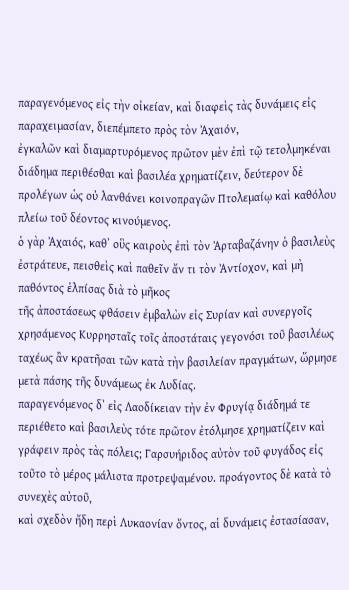παραγενόμενος εἰς τὴν οἰκείαν, καὶ διαφεὶς τὰς δυνάμεις εἰς παραχειμασίαν, διεπέμπετο πρὸς τὸν Ἀχαιόν,
ἐγκαλῶν καὶ διαμαρτυρόμενος πρῶτον μὲν ἐπὶ τῷ τετολμηκέναι διάδημα περιθέσθαι καὶ βασιλέα χρηματίζειν, δεύτερον δὲ προλέγων ὡς οὐ λανθάνει κοινοπραγῶν Πτολεμαίῳ καὶ καθόλου πλείω τοῦ δέοντος κινούμενος.
ὁ γὰρ Ἀχαιός, καθʼ οὓς καιροὺς ἐπὶ τὸν Ἀρταβαζάνην ὁ βασιλεὺς ἐστράτευε, πεισθεὶς καὶ παθεῖν ἄν τι τὸν Ἀντίοχον, καὶ μὴ παθόντος ἐλπίσας διὰ τὸ μῆκος
τῆς ἀποστάσεως φθάσειν ἐμβαλὼν εἰς Συρίαν καὶ συνεργοῖς χρησάμενος Κυρρησταῖς τοῖς ἀποστάταις γεγονόσι τοῦ βασιλέως ταχέως ἂν κρατῆσαι τῶν κατὰ τὴν βασιλείαν πραγμάτων, ὥρμησε μετὰ πάσης τῆς δυνάμεως ἐκ Λυδίας.
παραγενόμενος δʼ εἰς Λαοδίκειαν τὴν ἐν Φρυγίᾳ διάδημά τε περιέθετο καὶ βασιλεὺς τότε πρῶτον ἐτόλμησε χρηματίζειν καὶ γράφειν πρὸς τὰς πόλεις; Γαρσυήριδος αὐτὸν τοῦ φυγάδος εἰς τοῦτο τὸ μέρος μάλιστα προτρεψαμένου. προάγοντος δὲ κατὰ τὸ συνεχὲς αὐτοῦ,
καὶ σχεδὸν ἤδη περὶ Λυκαονίαν ὄντος, αἱ δυνάμεις ἐστασίασαν,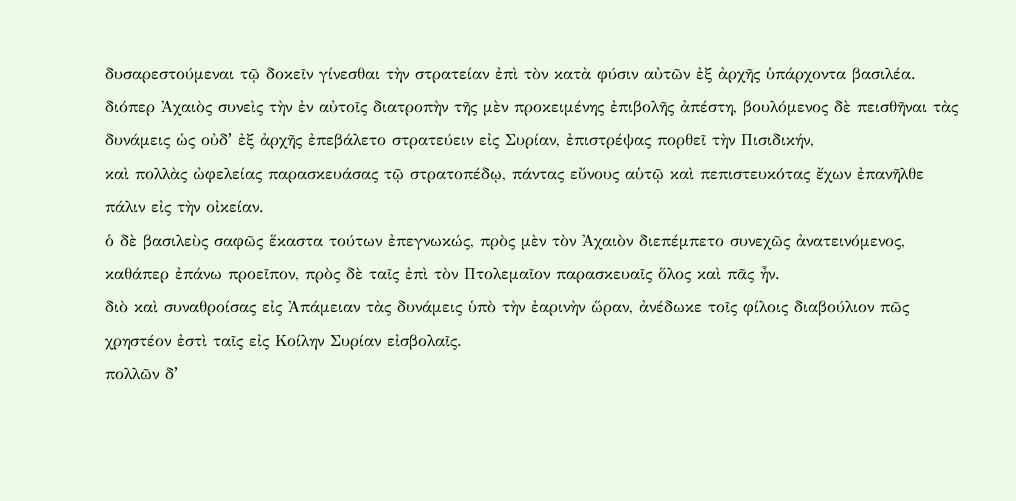δυσαρεστούμεναι τῷ δοκεῖν γίνεσθαι τὴν στρατείαν ἐπὶ τὸν κατὰ φύσιν αὐτῶν ἐξ ἀρχῆς ὑπάρχοντα βασιλέα.
διόπερ Ἀχαιὸς συνεὶς τὴν ἐν αὐτοῖς διατροπὴν τῆς μὲν προκειμένης ἐπιβολῆς ἀπέστη, βουλόμενος δὲ πεισθῆναι τὰς δυνάμεις ὡς οὐδʼ ἐξ ἀρχῆς ἐπεβάλετο στρατεύειν εἰς Συρίαν, ἐπιστρέψας πορθεῖ τὴν Πισιδικήν,
καὶ πολλὰς ὠφελείας παρασκευάσας τῷ στρατοπέδῳ, πάντας εὔνους αὑτῷ καὶ πεπιστευκότας ἔχων ἐπανῆλθε πάλιν εἰς τὴν οἰκείαν.
ὁ δὲ βασιλεὺς σαφῶς ἕκαστα τούτων ἐπεγνωκώς, πρὸς μὲν τὸν Ἀχαιὸν διεπέμπετο συνεχῶς ἀνατεινόμενος, καθάπερ ἐπάνω προεῖπον, πρὸς δὲ ταῖς ἐπὶ τὸν Πτολεμαῖον παρασκευαῖς ὅλος καὶ πᾶς ἦν.
διὸ καὶ συναθροίσας εἰς Ἀπάμειαν τὰς δυνάμεις ὑπὸ τὴν ἐαρινὴν ὥραν, ἀνέδωκε τοῖς φίλοις διαβούλιον πῶς χρηστέον ἐστὶ ταῖς εἰς Κοίλην Συρίαν εἰσβολαῖς.
πολλῶν δʼ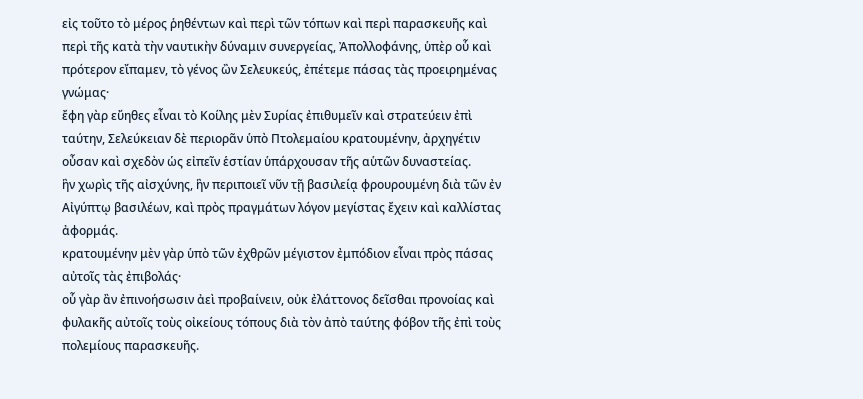εἰς τοῦτο τὸ μέρος ῥηθέντων καὶ περὶ τῶν τόπων καὶ περὶ παρασκευῆς καὶ περὶ τῆς κατὰ τὴν ναυτικὴν δύναμιν συνεργείας, Ἀπολλοφάνης, ὑπὲρ οὗ καὶ πρότερον εἴπαμεν, τὸ γένος ὢν Σελευκεύς, ἐπέτεμε πάσας τὰς προειρημένας γνώμας·
ἔφη γὰρ εὔηθες εἶναι τὸ Κοίλης μὲν Συρίας ἐπιθυμεῖν καὶ στρατεύειν ἐπὶ ταύτην, Σελεύκειαν δὲ περιορᾶν ὑπὸ Πτολεμαίου κρατουμένην, ἀρχηγέτιν οὖσαν καὶ σχεδὸν ὡς εἰπεῖν ἑστίαν ὑπάρχουσαν τῆς αὑτῶν δυναστείας.
ἣν χωρὶς τῆς αἰσχύνης, ἣν περιποιεῖ νῦν τῇ βασιλείᾳ φρουρουμένη διὰ τῶν ἐν Αἰγύπτῳ βασιλέων, καὶ πρὸς πραγμάτων λόγον μεγίστας ἔχειν καὶ καλλίστας ἀφορμάς.
κρατουμένην μὲν γὰρ ὑπὸ τῶν ἐχθρῶν μέγιστον ἐμπόδιον εἶναι πρὸς πάσας αὐτοῖς τὰς ἐπιβολάς·
οὗ γὰρ ἂν ἐπινοήσωσιν ἀεὶ προβαίνειν, οὐκ ἐλάττονος δεῖσθαι προνοίας καὶ φυλακῆς αὐτοῖς τοὺς οἰκείους τόπους διὰ τὸν ἀπὸ ταύτης φόβον τῆς ἐπὶ τοὺς πολεμίους παρασκευῆς.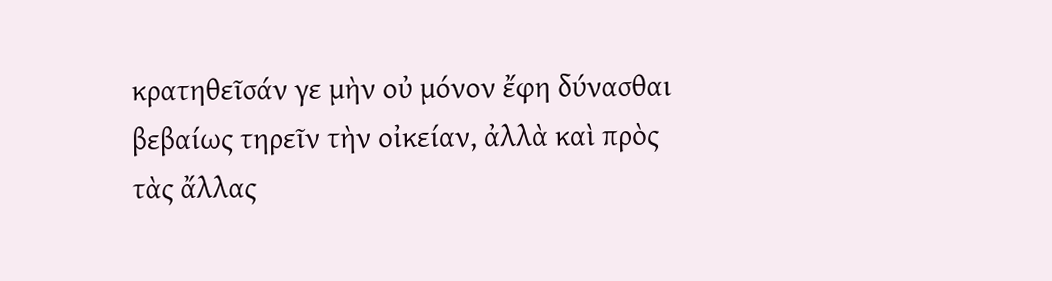κρατηθεῖσάν γε μὴν οὐ μόνον ἔφη δύνασθαι βεβαίως τηρεῖν τὴν οἰκείαν, ἀλλὰ καὶ πρὸς τὰς ἄλλας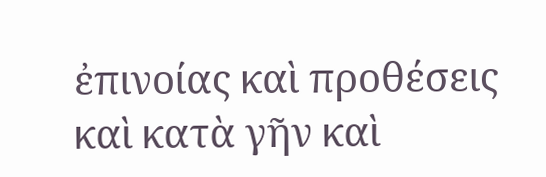ἐπινοίας καὶ προθέσεις καὶ κατὰ γῆν καὶ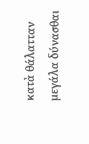κατὰ θάλατταν μεγάλα δύνασθαι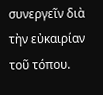συνεργεῖν διὰ τὴν εὐκαιρίαν τοῦ τόπου.